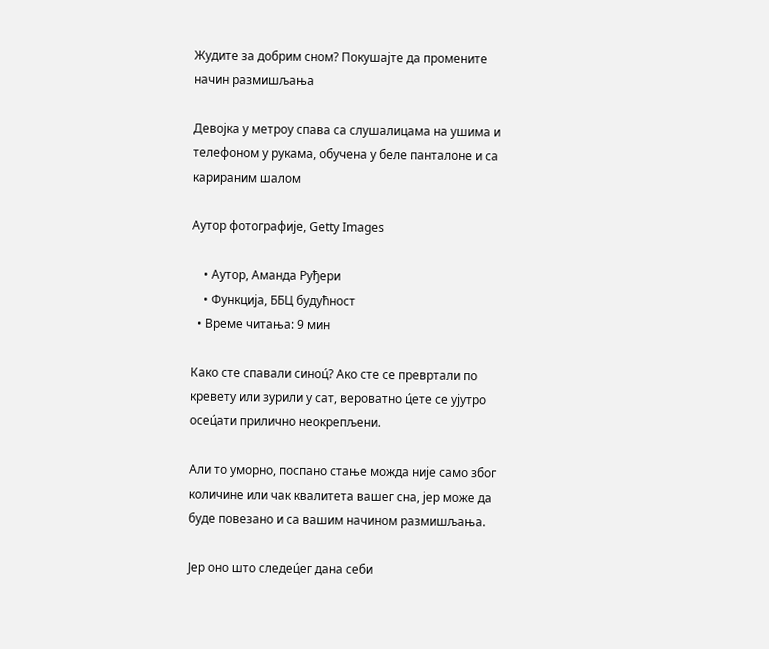Жудите за добрим сном? Покушајте да промените начин размишљања

Девојка у метроу спава са слушалицама на ушима и телефоном у рукама, обучена у беле панталоне и са карираним шалом

Аутор фотографије, Getty Images

    • Аутор, Аманда Руђери
    • Функција, ББЦ будућност
  • Време читања: 9 мин

Како сте спавали синоц́? Ако сте се превртали по кревету или зурили у сат, вероватно ц́ете се ујутро осец́ати прилично неокрепљени.

Али то уморно, поспано стање можда није само због количине или чак квалитета вашег сна, јер може да буде повезано и са вашим начином размишљања.

Јер оно што следец́ег дана себи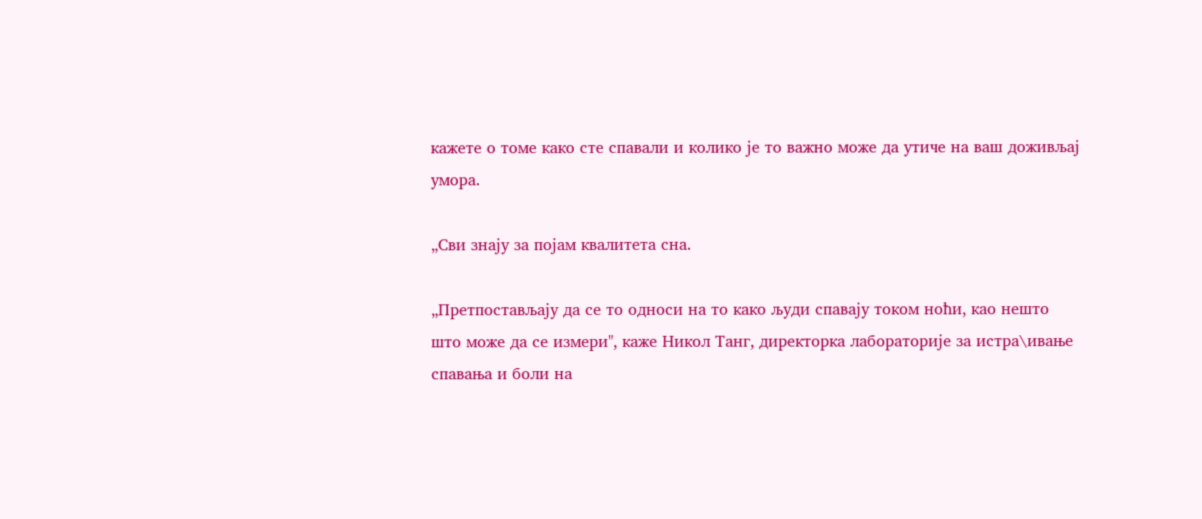кажете о томе како сте спавали и колико је то важно може да утиче на ваш доживљај умора.

„Сви знају за појам квалитета сна.

„Претпостављају да се то односи на то како људи спавају током ноћи, као нешто што може да се измери", каже Никол Танг, директорка лабораторије за истра\ивање спавања и боли на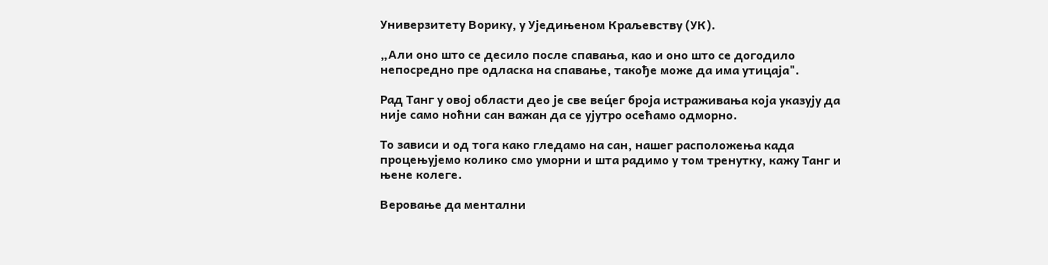Универзитету Ворику, у Уједињеном Краљевству (УК).

„Али оно што се десило после спавања, као и оно што се догодило непосредно пре одласка на спавање, такође може да има утицаја".

Рад Танг у овој области део је све вец́ег броја истраживања која указују да није само ноћни сан важан да се ујутро осећамо одморно.

То зависи и од тога како гледамо на сан, нашег расположења када процењујемо колико смо уморни и шта радимо у том тренутку, кажу Танг и њене колеге.

Веровање да ментални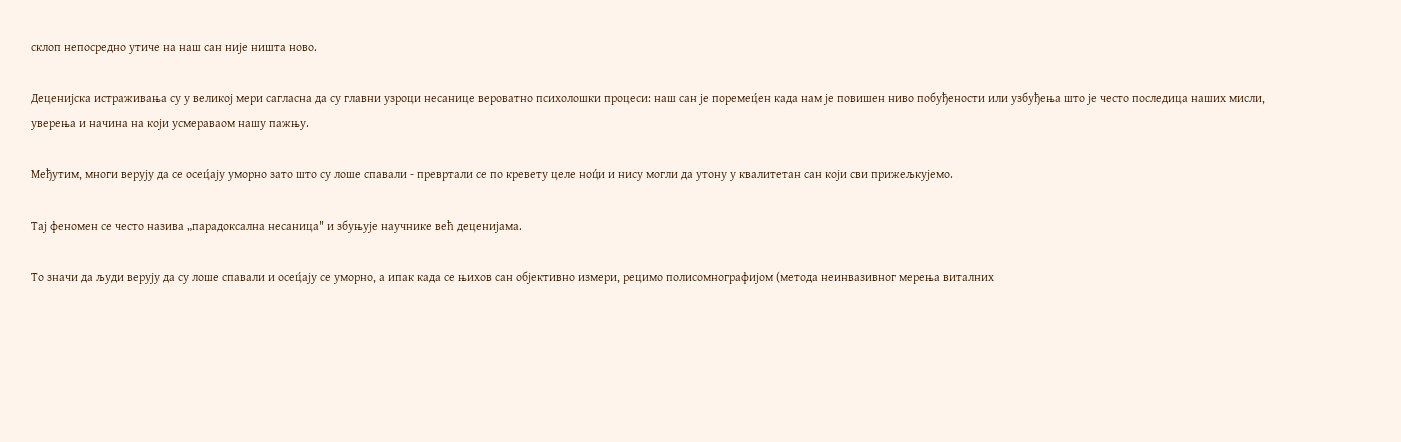склоп непосредно утиче на наш сан није ништа ново.

Деценијска истраживања су у великој мери сагласна да су главни узроци несанице вероватно психолошки процеси: наш сан је поремец́ен када нам је повишен ниво побуђености или узбуђења што је често последица наших мисли, уверења и начина на који усмераваом нашу пажњу.

Међутим, многи верују да се осец́ају уморно зато што су лоше спавали - превртали се по кревету целе ноц́и и нису могли да утону у квалитетан сан који сви прижељкујемо.

Тај феномен се често назива „парадоксална несаница" и збуњује научнике већ деценијама.

То значи да људи верују да су лоше спавали и осец́ају се уморно, а ипак када се њихов сан објективно измери, рецимо полисомнографијом (метода неинвазивног мерења виталних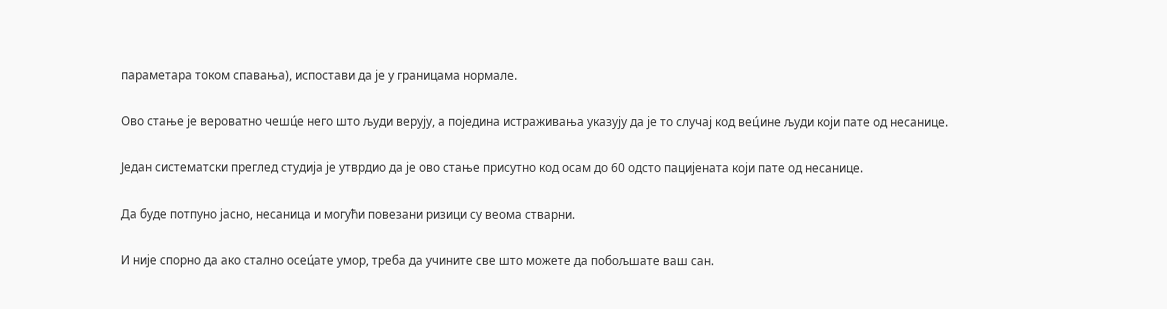параметара током спавања), испостави да је у границама нормале.

Ово стање је вероватно чешц́е него што људи верују, а поједина истраживања указују да је то случај код вец́ине људи који пате од несанице.

Један систематски преглед студија је утврдио да је ово стање присутно код осам до 60 одсто пацијената који пате од несанице.

Да буде потпуно јасно, несаница и могући повезани ризици су веома стварни.

И није спорно да ако стално осец́ате умор, треба да учините све што можете да побољшате ваш сан.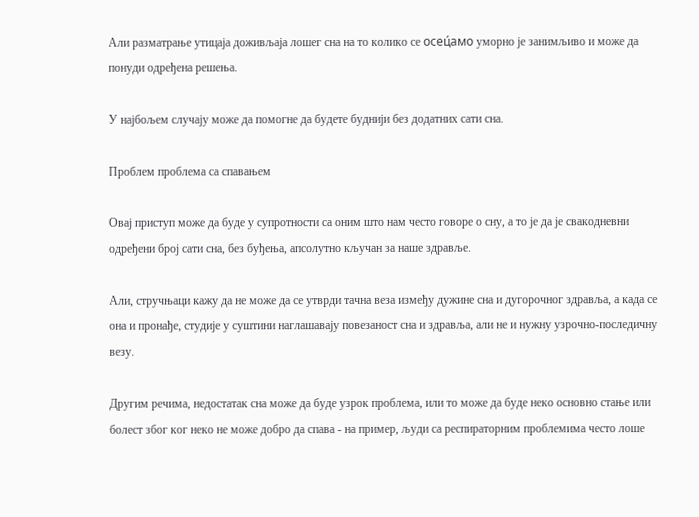Али разматрање утицаја доживљаја лошег сна на то колико се осец́амо уморно је занимљиво и може да понуди одређена решења.

У најбољем случају може да помогне да будете буднији без додатних сати сна.

Проблем проблема са спавањем

Овај приступ може да буде у супротности са оним што нам често говоре о сну, а то је да је свакодневни одређени број сати сна, без буђења, апсолутно кључан за наше здравље.

Али, стручњаци кажу да не може да се утврди тачна веза између дужине сна и дугорочног здравља, а када се она и пронађе, студије у суштини наглашавају повезаност сна и здравља, али не и нужну узрочно-последичну везу.

Другим речима, недостатак сна може да буде узрок проблема, или то може да буде неко основно стање или болест због ког неко не може добро да спава - на пример, људи са респираторним проблемима често лоше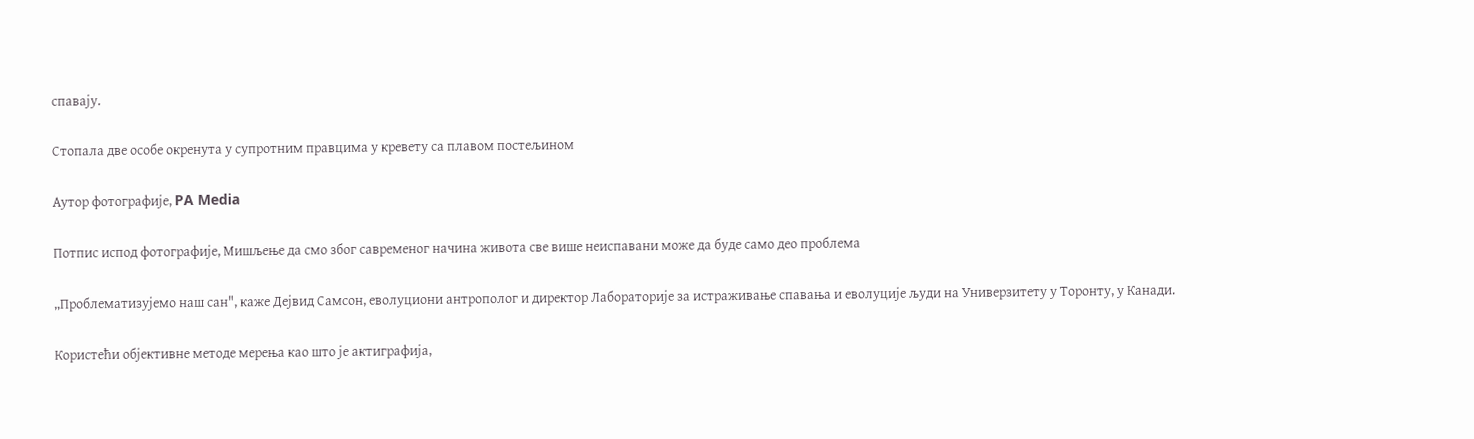спавају.

Стопала две особе окренута у супротним правцима у кревету са плавом постељином

Аутор фотографије, PA Media

Потпис испод фотографије, Мишљење да смо због савременог начина живота све више неиспавани може да буде само део проблема

„Проблематизујемо наш сан", каже Дејвид Самсон, еволуциони антрополог и директор Лабораторије за истраживање спавања и еволуције људи на Универзитету у Торонту, у Канади.

Користећи објективне методе мерења као што је актиграфија,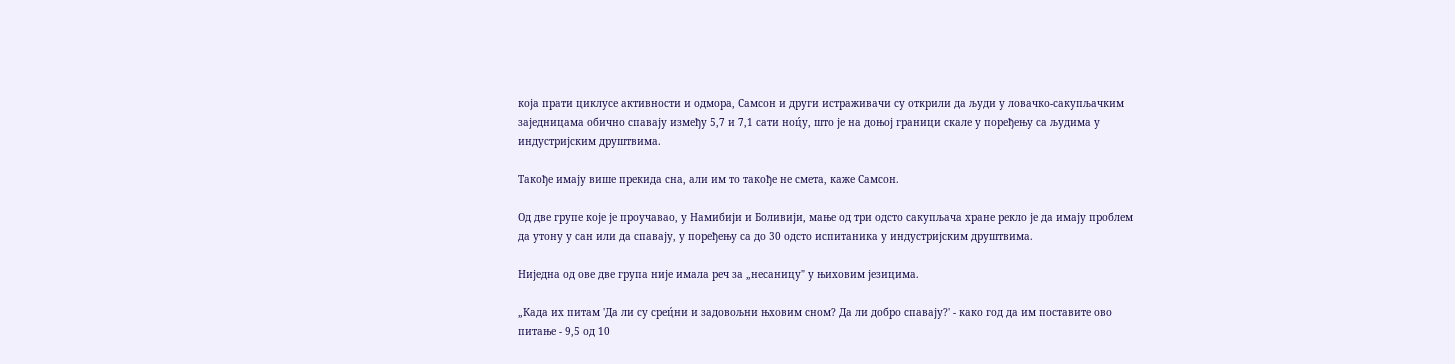која прати циклусе активности и одмора, Самсон и други истраживачи су открили да људи у ловачко-сакупљачким заједницама обично спавају између 5,7 и 7,1 сати ноц́у, што је на доњој граници скале у поређењу са људима у индустријским друштвима.

Такође имају више прекида сна, али им то такође не смета, каже Самсон.

Од две групе које је проучавао, у Намибији и Боливији, мање од три одсто сакупљача хране рекло је да имају проблем да утону у сан или да спавају, у поређењу са до 30 одсто испитаника у индустријским друштвима.

Ниједна од ове две група није имала реч за „несаницу" у њиховим језицима.

„Када их питам 'Да ли су срец́ни и задовољни њховим сном? Да ли добро спавају?' - како год да им поставите ово питање - 9,5 од 10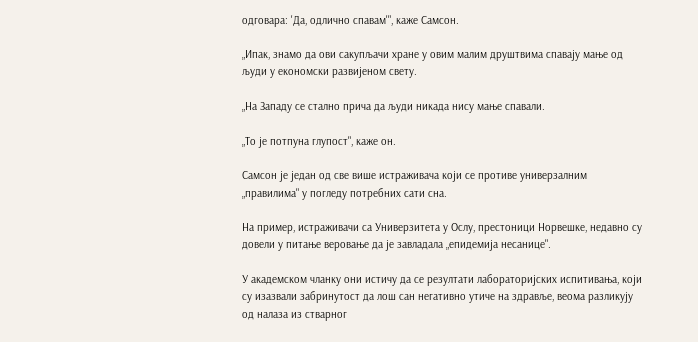одговара: 'Да, одлично спавам'", каже Самсон.

„Ипак, знамо да ови сакупљачи хране у овим малим друштвима спавају мање од људи у економски развијеном свету.

„На Западу се стално прича да људи никада нису мање спавали.

„То је потпуна глупост", каже он.

Самсон је један од све више истраживача који се противе универзалним „правилима" у погледу потребних сати сна.

На пример, истраживачи са Универзитета у Ослу, престоници Норвешке, недавно су довели у питање веровање да је завладала „епидемија несанице".

У академском чланку они истичу да се резултати лабораторијских испитивања, који су изазвали забринутост да лош сан негативно утиче на здравље, веома разликују од налаза из стварног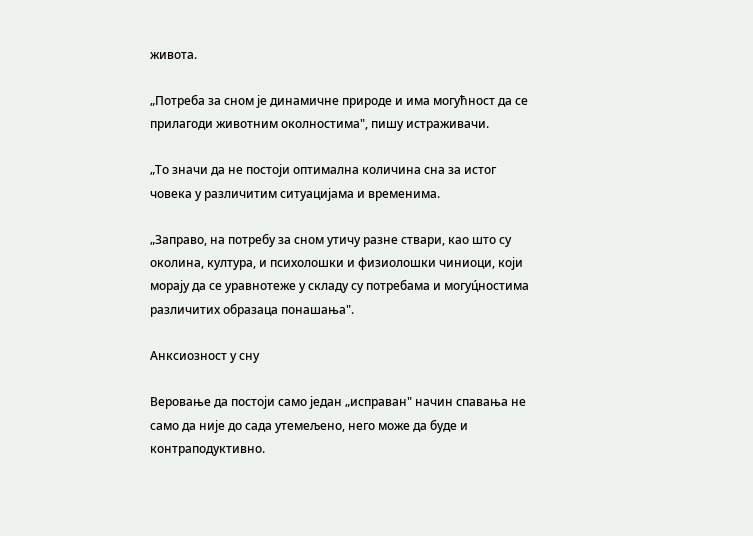живота.

„Потреба за сном је динамичне природе и има могућност да се прилагоди животним околностима", пишу истраживачи.

„То значи да не постоји оптимална количина сна за истог човека у различитим ситуацијама и временима.

„Заправо, на потребу за сном утичу разне ствари, као што су околина, култура, и психолошки и физиолошки чиниоци, који морају да се уравнотеже у складу су потребама и могуц́ностима различитих образаца понашања".

Анксиозност у сну

Веровање да постоји само један „исправан" начин спавања не само да није до сада утемељено, него може да буде и контраподуктивно.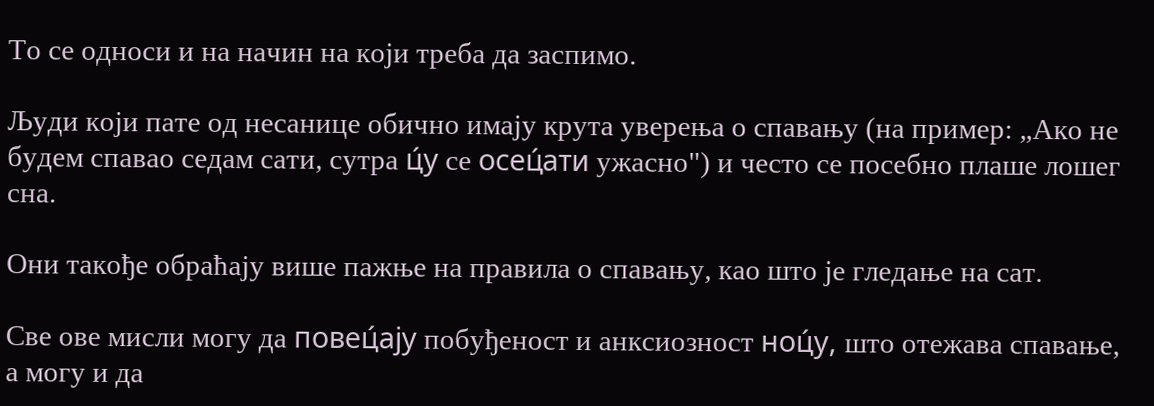То се односи и на начин на који треба да заспимо.

Људи који пате од несанице обично имају крута уверења о спавању (на пример: „Ако не будем спавао седам сати, сутра ц́у се осец́ати ужасно") и често се посебно плаше лошег сна.

Они такође обраћају више пажње на правила о спавању, као што је гледање на сат.

Све ове мисли могу да повец́ају побуђеност и анксиозност ноц́у, што отежава спавање, а могу и да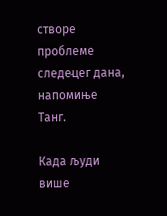створе проблеме следец́ег дана, напомиње Танг.

Када људи више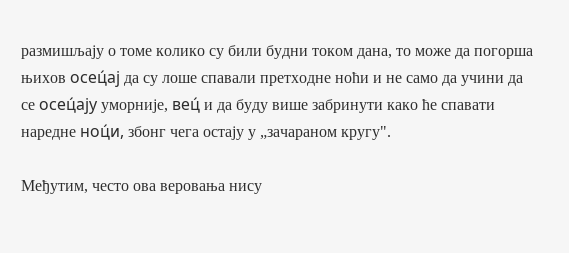размишљају о томе колико су били будни током дана, то може да погорша њихов осец́ај да су лоше спавали претходне ноћи и не само да учини да се осец́ају уморније, вец́ и да буду више забринути како ће спавати наредне ноц́и, збонг чега остају у „зачараном кругу".

Међутим, често ова веровања нису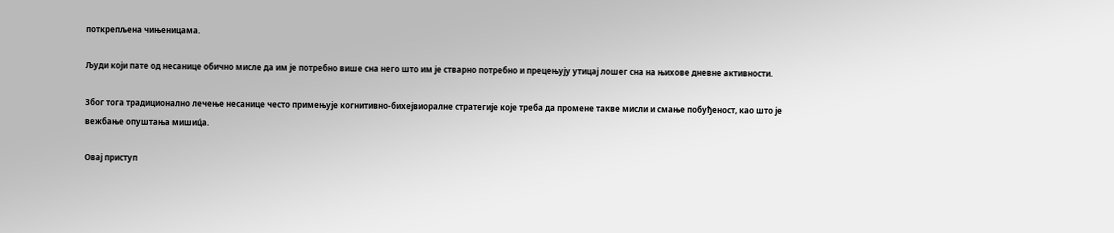поткрепљена чињеницама.

Људи који пате од несанице обично мисле да им је потребно више сна него што им је стварно потребно и прецењују утицај лошег сна на њихове дневне активности.

Због тога традиционално лечење несанице често примењује когнитивно-бихејвиоралне стратегије које треба да промене такве мисли и смање побуђеност, као што је вежбање опуштања мишиц́а.

Овај приступ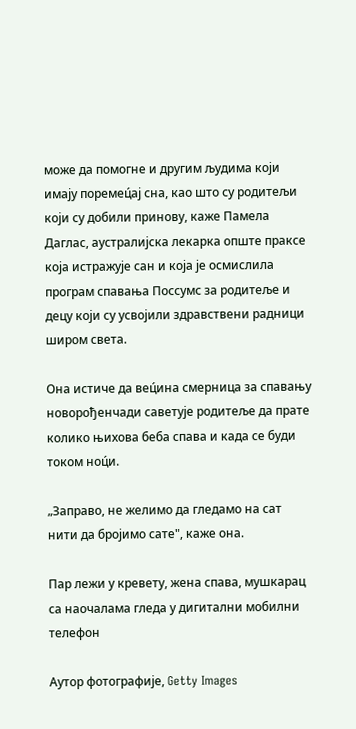може да помогне и другим људима који имају поремец́ај сна, као што су родитељи који су добили принову, каже Памела Даглас, аустралијска лекарка опште праксе која истражује сан и која је осмислила програм спавања Поссумс за родитеље и децу који су усвојили здравствени радници широм света.

Она истиче да вец́ина смерница за спавању новорођенчади саветује родитеље да прате колико њихова беба спава и када се буди током ноц́и.

„Заправо, не желимо да гледамо на сат нити да бројимо сате", каже она.

Пар лежи у кревету, жена спава, мушкарац са наочалама гледа у дигитални мобилни телефон

Аутор фотографије, Getty Images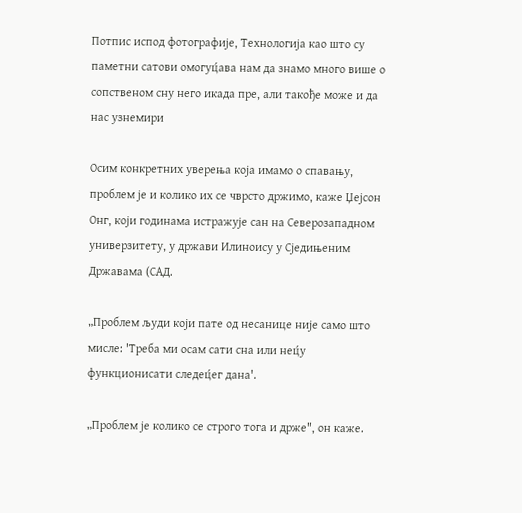Потпис испод фотографије, Технологија као што су паметни сатови омогуц́ава нам да знамо много више о сопственом сну него икада пре, али такође може и да нас узнемири

Осим конкретних уверења која имамо о спавању, проблем је и колико их се чврсто држимо, каже Џејсон Онг, који годинама истражује сан на Северозападном универзитету, у држави Илиноису у Сједињеним Државама (САД.

„Проблем људи који пате од несанице није само што мисле: 'Треба ми осам сати сна или нец́у функционисати следец́ег дана'.

„Проблем је колико се строго тога и држе", он каже.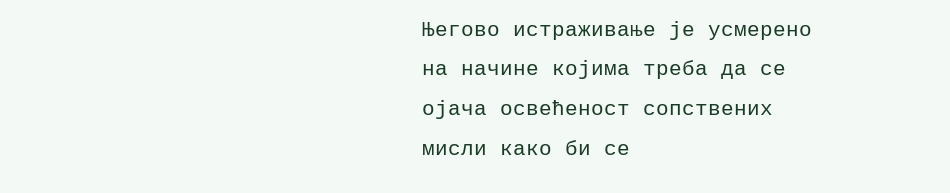Његово истраживање је усмерено на начине којима треба да се ојача освећеност сопствених мисли како би се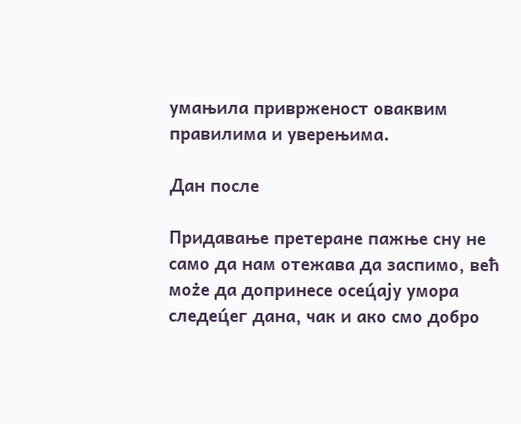умањила приврженост оваквим правилима и уверењима.

Дан после

Придавање претеране пажње сну не само да нам отежава да заспимо, већ моżе да допринесе осец́ају умора следец́ег дана, чак и ако смо добро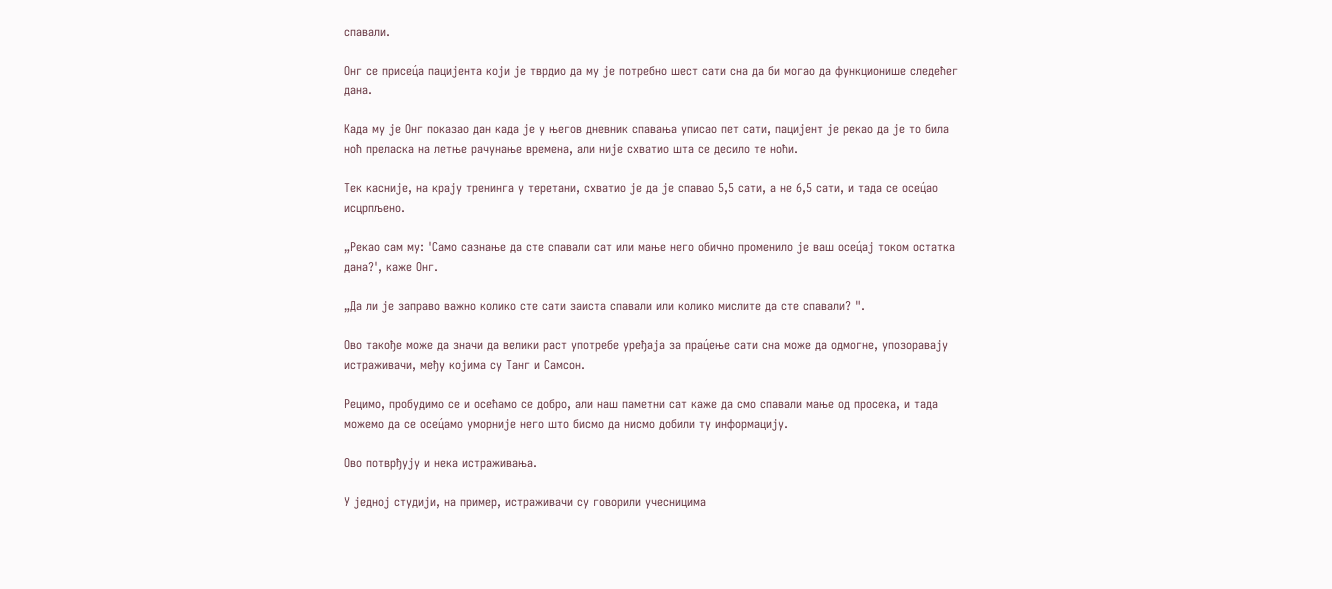спавали.

Онг се присец́а пацијента који је тврдио да му је потребно шест сати сна да би могао да функционише следећег дана.

Када му је Онг показао дан када је у његов дневник спавања уписао пет сати, пацијент је рекао да је то била ноћ преласка на летње рачунање времена, али није схватио шта се десило те ноћи.

Тек касније, на крају тренинга у теретани, схватио је да је спавао 5,5 сати, а не 6,5 сати, и тада се осец́ао исцрпљено.

„Рекао сам му: 'Само сазнање да сте спавали сат или мање него обично променило је ваш осец́ај током остатка дана?', каже Онг.

„Да ли је заправо важно колико сте сати заиста спавали или колико мислите да сте спавали? ".

Ово такође може да значи да велики раст употребе уређаја за прац́ење сати сна може да одмогне, упозоравају истраживачи, међу којима су Танг и Самсон.

Рецимо, пробудимо се и осећамо се добро, али наш паметни сат каже да смо спавали мање од просека, и тада можемо да се осец́амо уморније него што бисмо да нисмо добили ту информацију.

Ово потврђују и нека истраживања.

У једној студији, на пример, истраживачи су говорили учесницима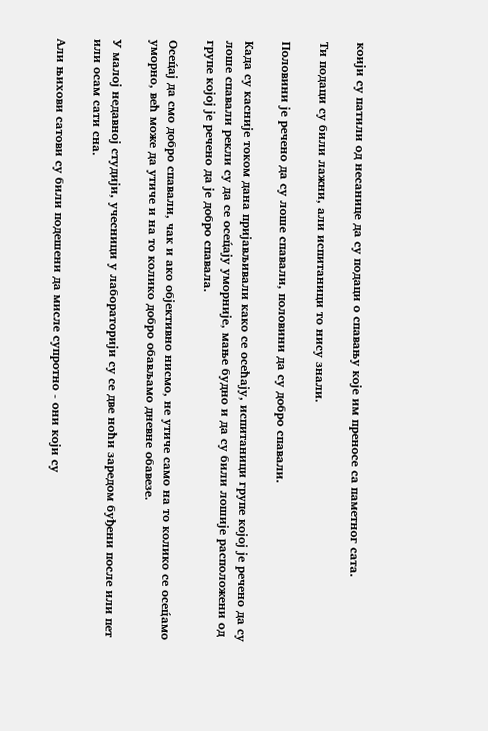коији су патили од несанице да су подаци о спавању које им преносе са паметног сата.

Ти подаци су били лажни, али испитаници то нису знали.

Половини је речено да су лоше спавали, половини да су добро спавали.

Када су касније током дана пријављивали како се осећају, испитаници групе којој је речено да су лоше спавали рекли су да се осец́ају уморније, мање будно и да су били лошије расположени од групе којој је речено да је добро спавала.

Осец́ај да смо добро спавали, чак и ако објективно нисмо, не утиче само на то колико се осец́амо уморно, већ може да утиче и на то колико добро обављамо дневне обавезе.

У малој недавној студији, учесници у лабораторији су се две ноћи заредом буђени после или пет или осам сати сна.

Али њихови сатови су били подешени да мисле супротно - они који су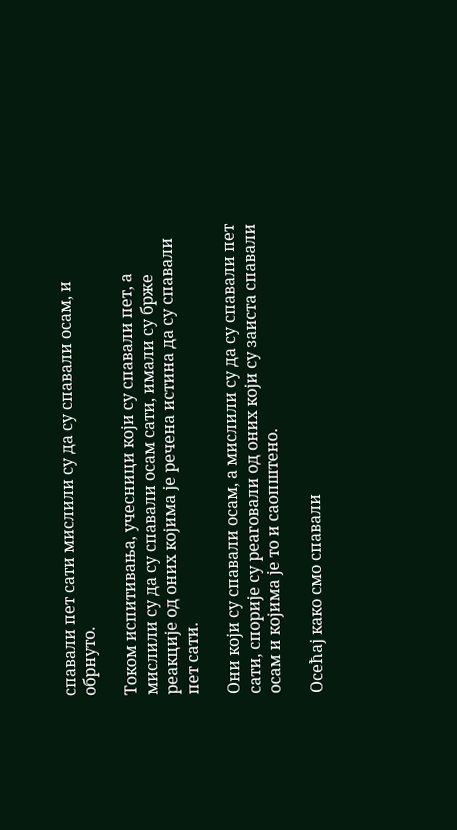спавали пет сати мислили су да су спавали осам, и обрнуто.

Током испитивања, учесници који су спавали пет, а мислили су да су спавали осам сати, имали су брже реакције од оних којима је речена истина да су спавали пет сати.

Они који су спавали осам, а мислили су да су спавали пет сати, спорије су реаговали од оних који су заиста спавали осам и којима је то и саопштено.

Осећај како смо спавали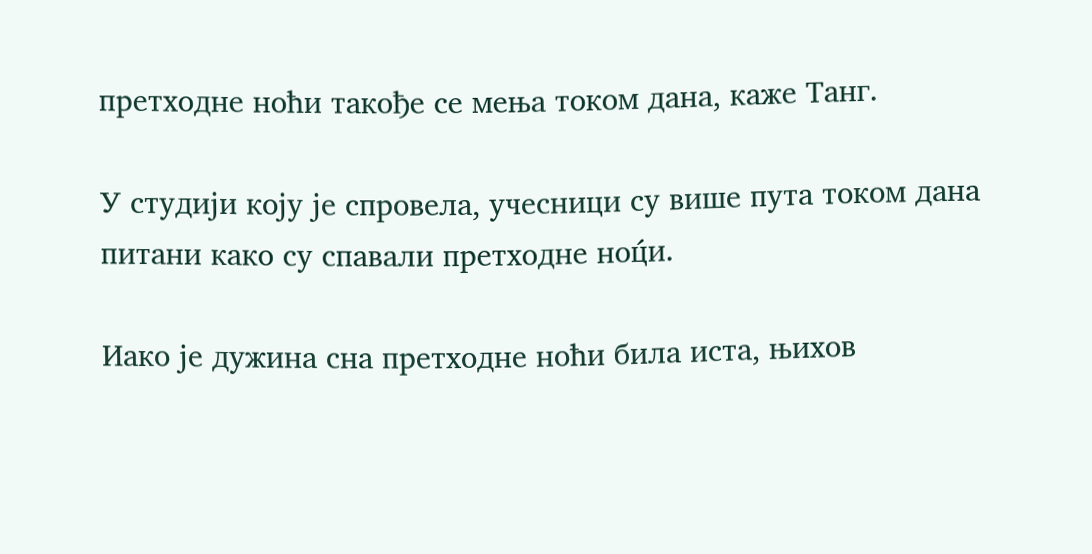претходне ноћи такође се мења током дана, каже Танг.

У студији коју је спровела, учесници су више пута током дана питани како су спавали претходне ноц́и.

Иако је дужина сна претходне ноћи била иста, њихов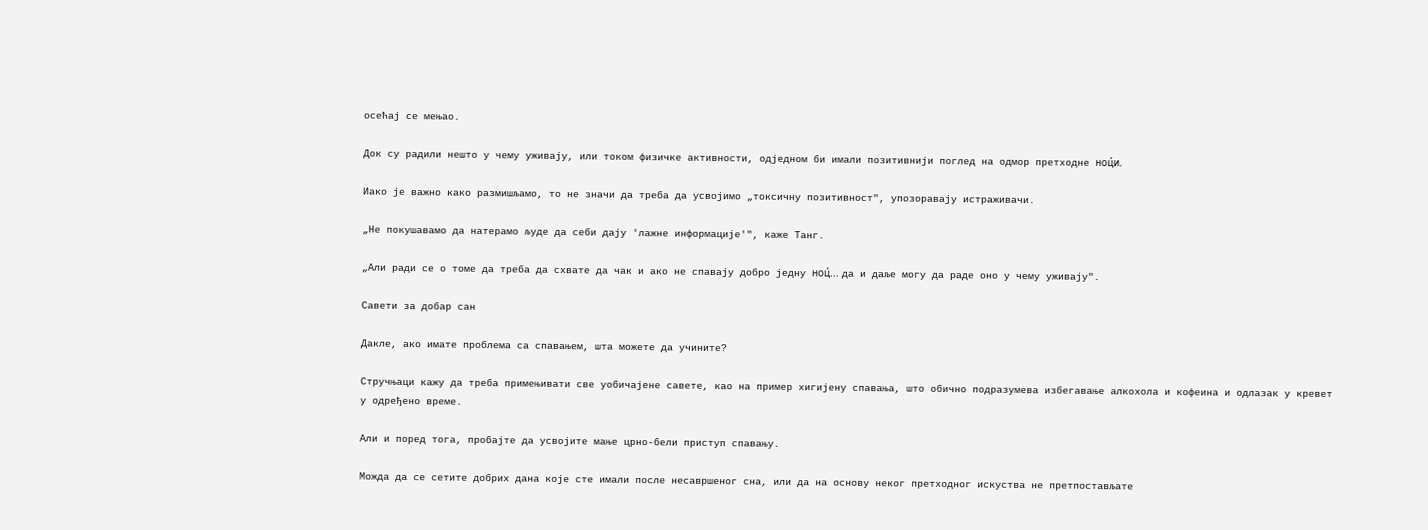осећај се мењао.

Док су радили нешто у чему уживају, или током физичке активности, одједном би имали позитивнији поглед на одмор претходне ноц́и.

Иако је важно како размишљамо, то не значи да треба да усвојимо „токсичну позитивност", упозоравају истраживачи.

„Не покушавамо да натерамо људе да себи дају 'лажне информације'", каже Танг.

„Али ради се о томе да треба да схвате да чак и ако не спавају добро једну ноц́... да и даље могу да раде оно у чему уживају".

Савети за добар сан

Дакле, ако имате проблема са спавањем, шта можете да учините?

Стручњаци кажу да треба примењивати све уобичајене савете, као на пример хигијену спавања, што обично подразумева избегавање алкохола и кофеина и одлазак у кревет у одређено време.

Али и поред тога, пробајте да усвојите мање црно-бели приступ спавању.

Можда да се сетите добрих дана које сте имали после несавршеног сна, или да на основу неког претходног искуства не претпостављате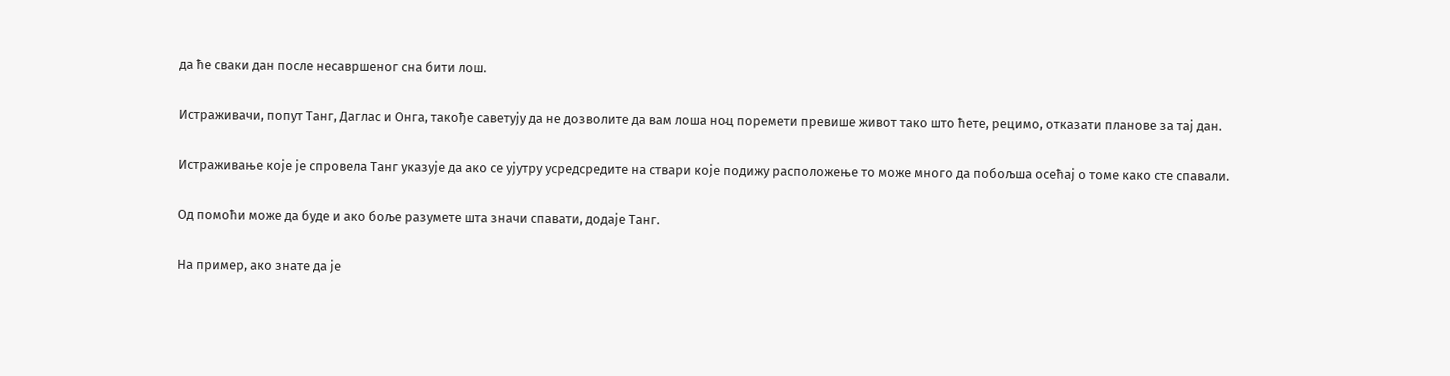да ће сваки дан после несавршеног сна бити лош.

Истраживачи, попут Танг, Даглас и Онга, такође саветују да не дозволите да вам лоша ноц́ поремети превише живот тако што ћете, рецимо, отказати планове за тај дан.

Истраживање које је спровела Танг указује да ако се ујутру усредсредите на ствари које подижу расположење то може много да побољша осећај о томе како сте спавали.

Од помоћи може да буде и ако боље разумете шта значи спавати, додаје Танг.

На пример, ако знате да је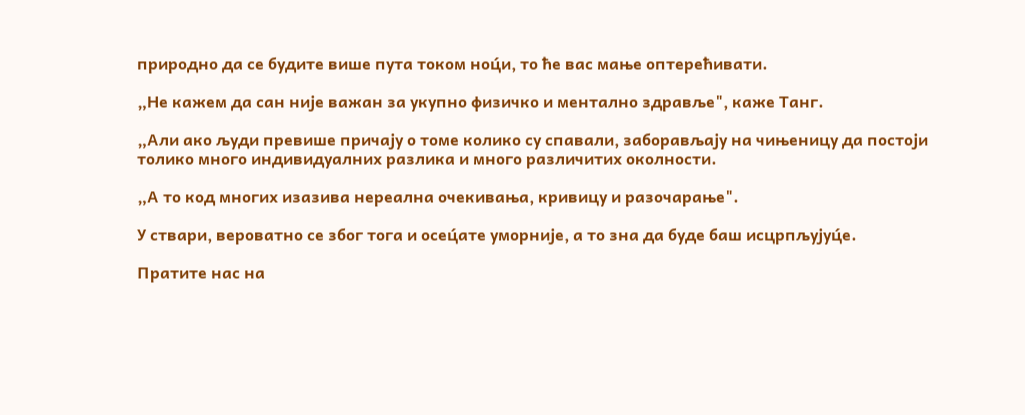природно да се будите више пута током ноц́и, то ће вас мање оптерећивати.

„Не кажем да сан није важан за укупно физичко и ментално здравље", каже Танг.

„Али ако људи превише причају о томе колико су спавали, заборављају на чињеницу да постоји толико много индивидуалних разлика и много различитих околности.

„А то код многих изазива нереална очекивања, кривицу и разочарање".

У ствари, вероватно се због тога и осец́ате уморније, а то зна да буде баш исцрпљујуц́е.

Пратите нас на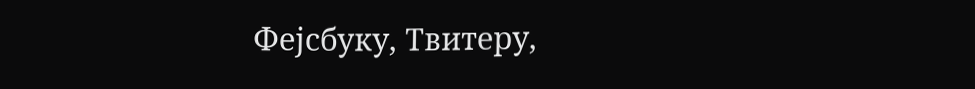Фејсбуку, Твитеру,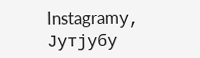Instagramу, Јутјубу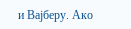и Вајберу. Ако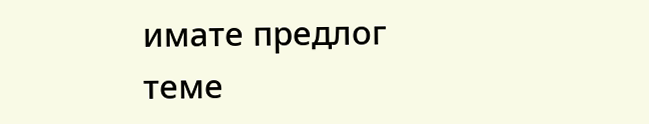имате предлог теме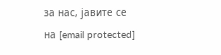за нас, јавите се на [email protected]